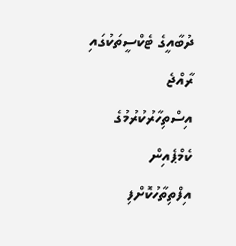ދުބާއީގެ ޓެކްސީތަކުގައި ރާއްޖެ އިސްތިހާރުކުރުމުގެ ކެމްޕެއިން އިފްތިތާހުކޮށްފި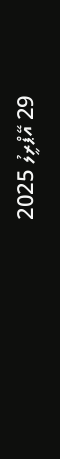29 އޭޕްރީލު 2025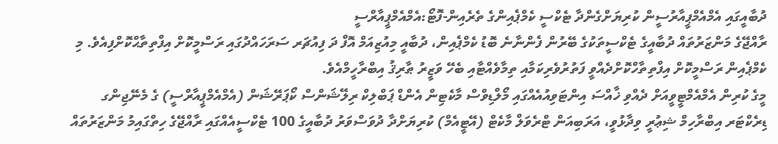ދުބާއީގައި އެމްއެމްޕީއާރުސީން ކުރިޔަށްގެންދާ ޓެކްސީ ކެމްޕެއިންގެ ތެރެއިން-ފޮޓޯ:އެމްއެމްޕީއާރްސީ
ރާއްޖޭގެ މަންޒަރުތައް ދުބާއީގެ ޓެކްސީތަކުގެ ބޭރުން ފެންނާނެ ބޮޑު ކެމްޕެއިން، ދުބާއީ މިއުޒިއަމް އޮފް ދަ ފިއުޗަރ ސަރަހައްދުގައި ރަސްމީކޮށް އިފްތިތާޙްކޮށްފިއެވެ. މި ކެމްޕެއިން ރަސްމީކޮށް އިފްތިތާހްކޮށްދެއްވީ ފަތުރުވެރިކަމާއި ތިމާވެއްޓާއި ބެހޭ ވަޒީރު ޠާރިޤު އިބްރާހީމްއެވެ.
މީގެ ކުރިން އެމްއެމްޓީވީއަށް ދެއްވި ޚާއްސަ އިންޓަވިއުއެއްގައި މޯލްޑިވްސް މާކެޓިން އެންޑް ޕަބްލިކް ރިލޭޝަންސް ކޯޕަރޭޝަން (އެމްއެމްޕީއާރްސީ) ގެ މެނޭޖިންގ ޑިރެކްޓަރ އިބްރާހިމް ޝިޢުރީ ވިދާޅުވީ، އަރަބިއަން ޓްރެވަލް މާކެޓް (އޭޓީއެމް) ކުރިޔަށްދާ ދުވަސްވަރު ދުބާއީގެ 100 ޓެކްސީއެއްގައި ރާއްޖޭގެ ހިތްގައިމު މަންޒަރުތައް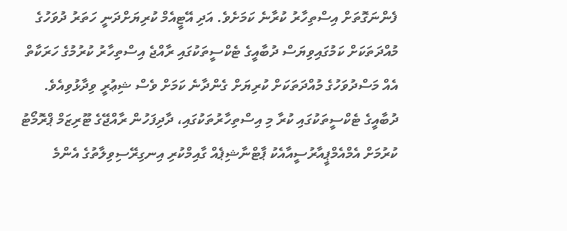ފެންނަގޮތަށް އިސްތިހާރު ކުރާނެ ކަމަށެވެ. އަދި އޭޓީއެމް ކުރިޔަށްދަނީ ހަތަރު ދުވަހުގެ މުއްދަތަކަށް ކަމުގައިވިޔަސް ދުބާއީގެ ޓެކްސީތަކުގައި ރާއްޖެ އިސްތިހާރު ކުރުމުގެ ހަރަކާތް އެއް މަސްދުވަހުގެ މުއްދަތަކަށް ކުރިޔަށް ގެންދާނެ ކަމަށް ވެސް ޝިޢުރީ ވިދާޅުވިއެވެ.
ދުބާއީގެ ޓެކްސީތަކުގައި ކުރާ މި އިސްތިހާރުތަކުގައި، ދާދިފަހުން ރާއްޖޭގެ ޓޫރިޒަމް ޕްރޮމޯޓު ކުރުމަށް އެމްއެމްޕީއާރުސީއާއެކު ޕާޓްނާޝިޕެއް ގާއިމްކުރި އިނގިރޭސިވިލާތުގެ އެންމެ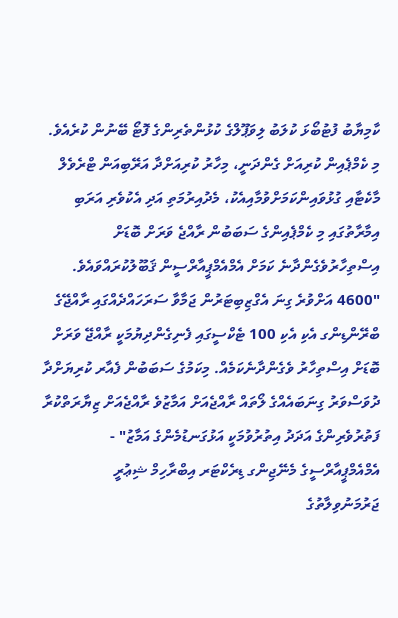ކާމިޔާބު ފުޓުބޯޅަ ކުލަބު ލިވަޕޫލްގެ ކުޅުންތެރިންގެ ފޮޓޯ ބޭނުން ކުރެއެވެ.
މި ކެމްޕެއިން ކުރިއަށް ގެންދަނީ، މިހާރު ކުރިއަށްދާ އަރޭބިއަން ޓްރެވެލް މާކެޓާއި ގުޅުވައިންކަމަށްވުމާއިއެކު، މެދުއިރުމަތި އަދި އެކުވެރި އަރަބި އިމާރާތުގައި މި ކެމްޕެއިންގެ ސަބަބުން ރާއްޖެ ވަރަށް ބޮޑަށް އިސްތިހާރުވެގެންދާނެ ކަމަށް އެމްއެމްޕީއާރްސީން ޤަބޫލުކުރައްވައެވެ.
"4600 އަށްވުރެ ގިނަ އެގްޒިބިޓަރުން ޖަމާވާ ސަރަހައްދެއްގައި ރާއްޖޭގެ ބްރޭންޑިންގ އެކި އެކި 100 ޓެކްސީގައި ފެނިގެންދިޔުމަކީ ރާއްޖޭ ވަރަށް ބޮޑަށް އިސްތިހާރު ވެގެންދާނެކަމެއް. މިކަމުގެ ސަބަބުން ފެއާރ ކުރިޔަށްދާ ދުވަސްވަރު ގިނަބައެއްގެ ލޯތައް ރާއްޖެއަށް އަމާޒުވެ ރާއްޖެއަށް ޒިޔާރަތްކުރާ ފަތުރުވެރިންގެ އަދަދު އިތުރުވުމަކީ އަޅުގަނޑުމެންގެ އަމާޒު" - އެމްއެމްޕީއާރްސީގެ މެނޭޖިންގ ޑިރެކްޓަރ އިބްރާހިމް ޝިޢުރީ
ޖަރުމަނުވިލާތުގެ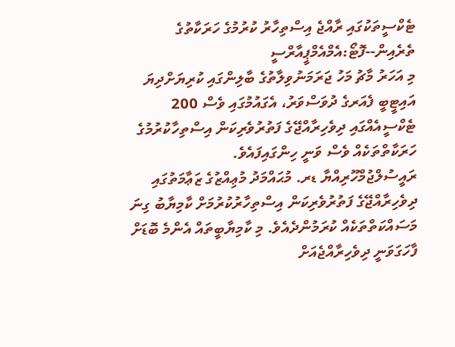ޓެކްސީތަކުގައި ރާއްޖެ އިސްތިހާރު ކުރުމުގެ ހަރަކާތުގެ ތެރެއިން--ފޮޓޯ:އެމްއެމްޕީއާރްސީ
މި އަހަރު މާޗު މަހު ޖަރަމަނުވިލާތުގެ ބާލިންގައި ކުރިޔަށްދިޔަ އައިޓީބީ ފެއަރގެ ދުވަސްވަރު، އެގައުމުގައި ވެސް 200 ޓެކްސީއެއްގައި ދިވެހިރާއްޖޭގެ ފަތުރުވެރިކަން އިސްތިހާކުރުމުގެ ހަރަކާތްތަކެއް ވެސް ވަނީ ހިންގައިފައެވެ.
ރައީސުލްޖުމްހޫރިއްޔާ ޑރ. މުޙައްމަދު މުޢިއްޒުގެ ޒަޢާމަތުގައި ދިވެހިރާއްޖޭގެ ފަތުރުވެރިކަން އިސްތިހާރުކުރުމަށް ކާމިޔާބު ގިނަ މަސައްކަތްތަކެއް ކުރަމުންދެއެވެ. މި ކާމިޔާބީތައް އެންމެ ބޮޑަށް ފާހަގަވަނީ ދިވެހިރާއްޖެއަށް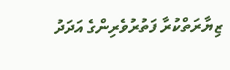ޒިޔާރަތްކުރާ ފަތުރުވެރިންގެ އަދަދު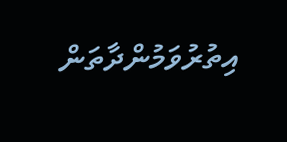އިތުރުވަމުންދާތަން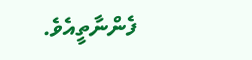ފެންނާތީއެވެ.